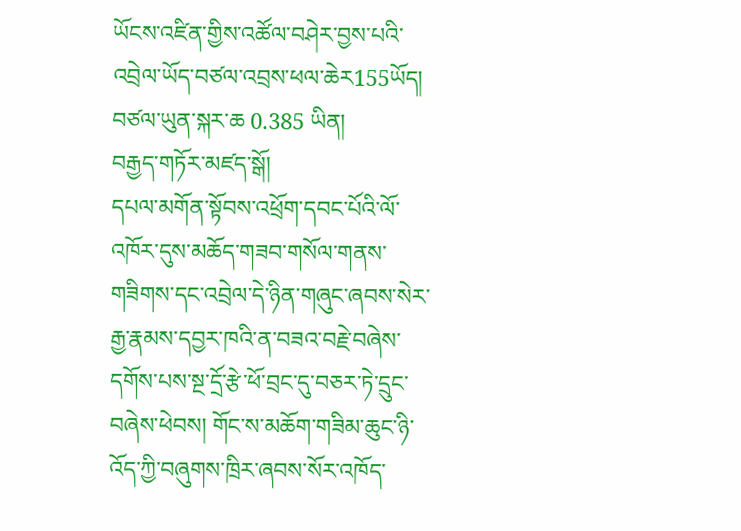ཡོངས་འཛིན་གྱིས་འཚོལ་བཤེར་བྱས་པའི་འབྲེལ་ཡོད་བཙལ་འབྲས་ཕལ་ཆེར155ཡོད།  བཙལ་ཡུན་སྐར་ཆ 0.385 ཡིན།
བརྒྱད་གཏོར་མཛད་སྒོ།
དཔལ་མགོན་སྟོབས་འཕྲོག་དབང་པོའི་ལོ་འཁོར་དུས་མཆོད་གཟབ་གསོལ་གནས་གཟིགས་དང་འབྲེལ་དེ་ཉིན་གཞུང་ཞབས་སེར་རྒྱ་རྣམས་དབྱར་ཁའི་ན་བཟའ་བརྗེ་བཞེས་དགོས་པས་སྔ་དྲོ་རྩེ་ཕོ་བྲང་དུ་བཅར་ཏེ་དྲུང་བཞེས་ཕེབས། གོང་ས་མཆོག་གཟིམ་ཆུང་ཉི་འོད་ཀྱི་བཞུགས་ཁྲིར་ཞབས་སོར་འཁོད་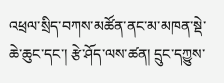འཕྲལ་སྲིད་བཀས་མཚོན་ནང་མ་མཁན་སྡེ་ཆེ་ཆུང་དང་། རྩེ་ཤོད་ལས་ཚན། དྲུང་དཀྱུས་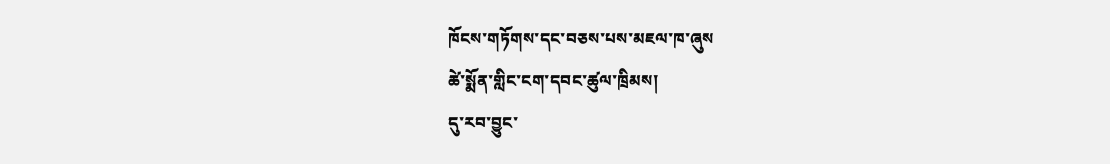ཁོངས་གཏོགས་དང་བཅས་པས་མཇལ་ཁ་ཞུས
ཚེ་སྨོན་གླིང་ངག་དབང་ཚུལ་ཁྲིམས།
དུ་རབ་བྱུང་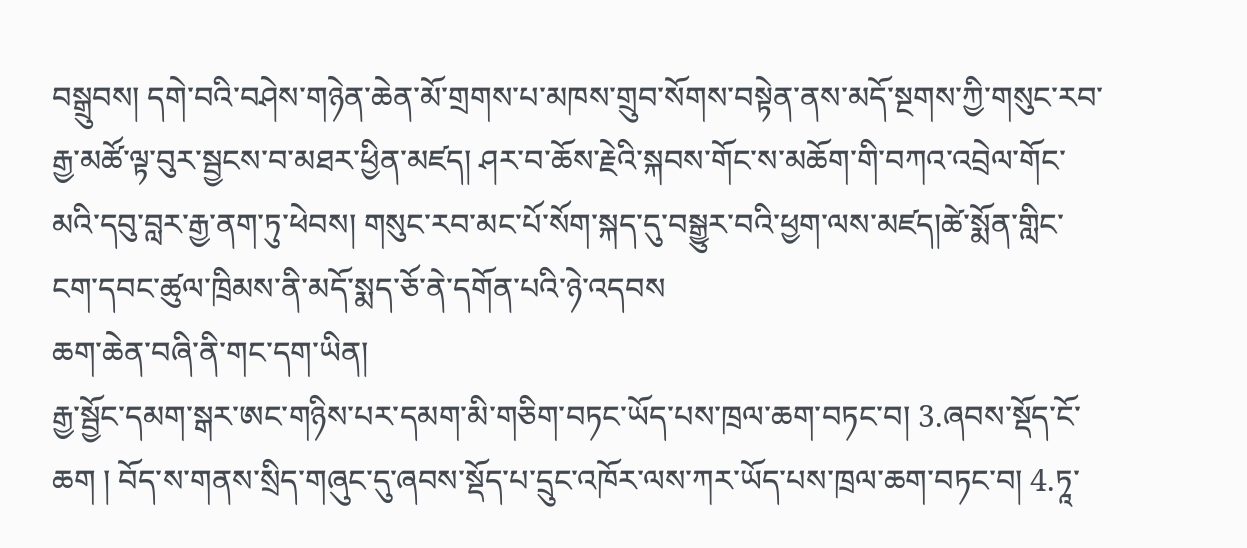བསྒྲུབས། དགེ་བའི་བཤེས་གཉེན་ཆེན་མོ་གྲགས་པ་མཁས་གྲུབ་སོགས་བསྟེན་ནས་མདོ་སྔགས་ཀྱི་གསུང་རབ་རྒྱ་མཚོ་ལྟ་བུར་སྦྱངས་བ་མཐར་ཕྱིན་མཛད། ཤར་བ་ཆོས་རྗེའི་སྐབས་གོང་ས་མཆོག་གི་བཀའ་འབྲེལ་གོང་མའི་དབུ་བླར་རྒྱ་ནག་ཏུ་ཕེབས། གསུང་རབ་མང་པོ་སོག་སྐད་དུ་བསྒྱུར་བའི་ཕྱག་ལས་མཛད།ཚེ་སྨོན་གླིང་ངག་དབང་ཚུལ་ཁྲིམས་ནི་མདོ་སྨད་ཅོ་ནེ་དགོན་པའི་ཉེ་འདབས
ཆག་ཆེན་བཞི་ནི་གང་དག་ཡིན།
རྒྱ་སྦྱོང་དམག་སྒར་ཨང་གཉིས་པར་དམག་མི་གཅིག་བཏང་ཡོད་པས་ཁྲལ་ཆག་བཏང་བ། 3.ཞབས་སྡོད་ངོ་ཆག ། བོད་ས་གནས་སྲིད་གཞུང་དུ་ཞབས་སྡོད་པ་དྲུང་འཁོར་ལས་ཀར་ཡོད་པས་ཁྲལ་ཆག་བཏང་བ། 4.ཏཱ་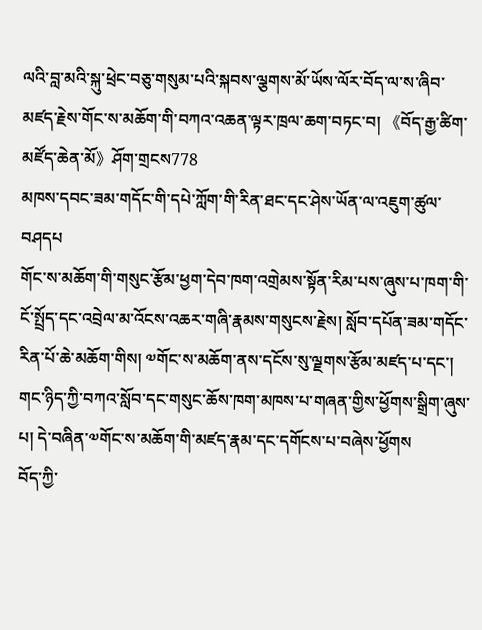ལའི་བླ་མའི་སྐུ་ཕྲེང་བཅུ་གསུམ་པའི་སྐབས་ལྕགས་མོ་ཡོས་ལོར་བོད་ལ་ས་ཞིབ་མཛད་རྗེས་གོང་ས་མཆོག་གི་བཀའ་འཆན་ལྟར་ཁྲལ་ཆག་བཏང་བ། 《བོད་རྒྱ་ཚིག་མཛོད་ཆེན་མོ》ཤོག་གྲངས778
མཁས་དབང་ཟམ་གདོང་གི་དཔེ་ཀློག་གི་རིན་ཐང་དང་ཤེས་ཡོན་ལ་འཇུག་ཚུལ་བཤདཔ
གོང་ས་མཆོག་གི་གསུང་རྩོམ་ཕྱག་དེབ་ཁག་འགྲེམས་སྟོན་རིམ་པས་ཞུས་པ་ཁག་གི་ངོ་སྤྲོད་དང་འབྲེལ་མ་འོངས་འཆར་གཞི་རྣམས་གསུངས་རྗེས། སློབ་དཔོན་ཟམ་གདོང་རིན་པོ་ཆེ་མཆོག་གིས། ༧གོང་ས་མཆོག་ནས་དངོས་སུ་ལྗགས་རྩོམ་མཛད་པ་དང་། གང་ཉིད་ཀྱི་བཀའ་སློབ་དང་གསུང་ཆོས་ཁག་མཁས་པ་གཞན་གྱིས་ཕྱོགས་སྒྲིག་ཞུས་པ། དེ་བཞིན་༧གོང་ས་མཆོག་གི་མཛད་རྣམ་དང་དགོངས་པ་བཞེས་ཕྱོགས
བོད་ཀྱི་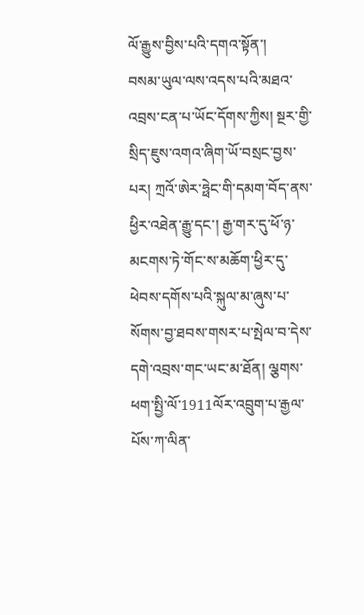ལོ་རྒྱུས་བྱིས་པའི་དགའ་སྟོན་།
བསམ་ཡུལ་ལས་འདས་པའི་མཐའ་འབྲས་ངན་པ་ཡོང་དོགས་ཀྱིས། སྔར་གྱི་སྲིད་ཇུས་འགའ་ཞིག་ཡོ་བསྲང་བྱས་པར། ཀྲའོ་ཨེར་ཧྥེང་གི་དམག་བོད་ནས་ཕྱིར་འཐེན་རྒྱུ་དང་། རྒྱ་གར་དུ་ཕོ་ཉ་མངགས་ཏེ་གོང་ས་མཆོག་ཕྱིར་དུ་ཕེབས་དགོས་པའི་སྐུལ་མ་ཞུས་པ་སོགས་བྱ་ཐབས་གསར་པ་སྤེལ་བ་དེས་དགེ་འབྲས་གང་ཡང་མ་ཐོན། ལྕགས་ཕག་སྤྱི་ལོ་1911ལོར་འབྲུག་པ་རྒྱལ་པོས་ཀ་ལིན་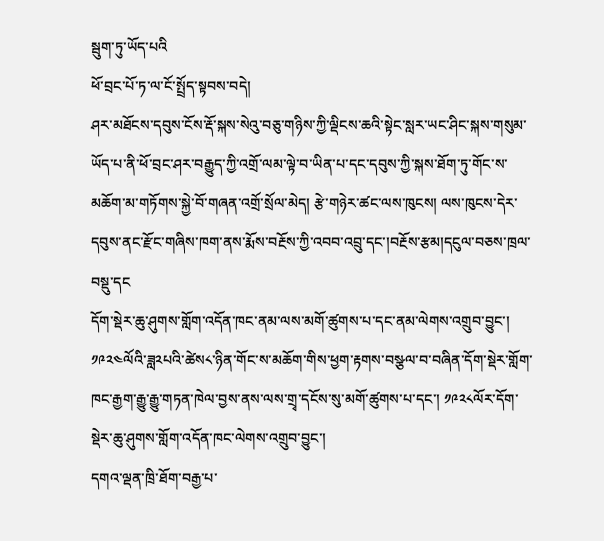སྦུག་ཏུ་ཡོད་པའི
ཕོ་བྲང་པོ་ཏ་ལ་ངོ་སྤྲོད་སྟབས་བདེ།
ཤར་མཐོངས་དབུས་ངོས་རྡོ་སྐས་སེའུ་བཅུ་གཉིས་ཀྱི་ལྡིངས་ཆའི་སྟེང་སླར་ཡང་ཤིང་སྐས་གསུམ་ཡོད་པ་ནི་ཕོ་བྲང་ཤར་བརྒྱུད་ཀྱི་འགྲོ་ལམ་ལྟེ་བ་ཡིན་པ་དང་དབུས་ཀྱི་སྐས་ཐོག་ཏུ་གོང་ས་མཆོག་མ་གཏོགས་སྐྱེ་བོ་གཞན་འགྲོ་སྲོལ་མེད། རྩེ་གཉེར་ཚང་ལས་ཁུངས། ལས་ཁུངས་དེར་དབུས་ནང་རྫོང་གཞིས་ཁག་ནས་རྨོས་བརྔོས་ཀྱི་འབབ་འབྲུ་དང་།བརྔོས་རྩམ།དངུལ་བཅས་ཁྲལ་བསྡུ་དང
དོག་སྡེར་ཆུ་ཤུགས་གློག་འདོན་ཁང་ནམ་ལས་མགོ་ཚུགས་པ་དང་ནམ་ལེགས་འགྲུབ་བྱུང་།
༡༩༢༤ལོའི་ཟླ༢པའི་ཚེས༨་ཉིན་གོང་ས་མཆོག་གིས་ཕྱག་རྟགས་བསྩལ་བ་བཞིན་དོག་སྡེར་གློག་ཁང་རྒྱག་རྒྱུ་རྒྱུ་གཏན་ཁེལ་བྱས་ནས་ལས་གྲྭ་དངོས་སུ་མགོ་ཚུགས་པ་དང་། ༡༩༢༨ལོར་དོག་སྡེར་ཆུ་ཤུགས་གློག་འདོན་ཁང་ལེགས་འགྲུབ་བྱུང་།
དགའ་ལྡན་ཁྲི་ཐོག་བརྒྱ་པ་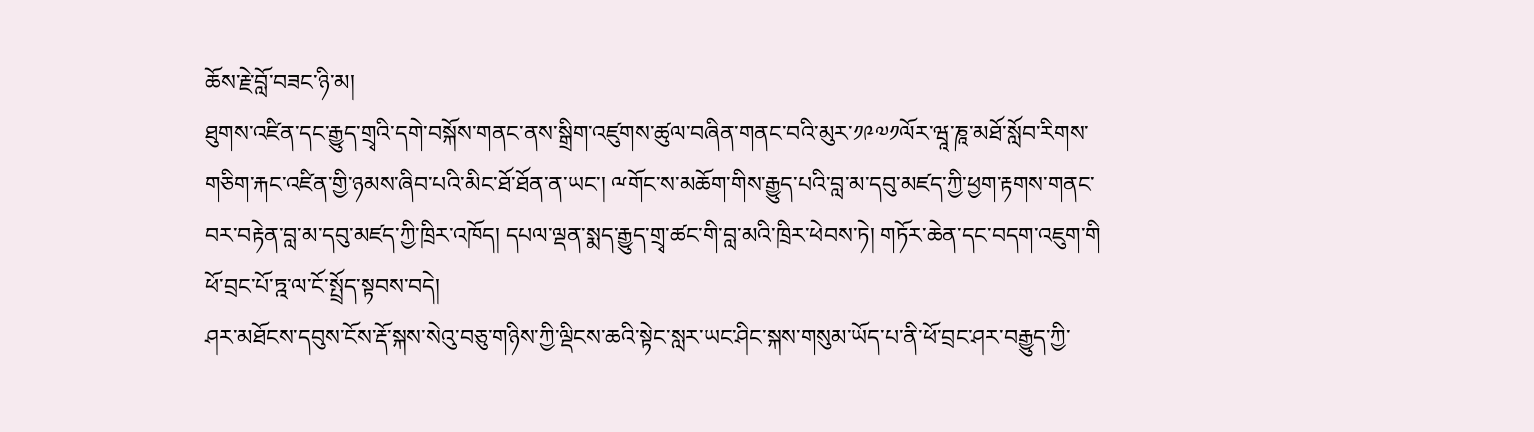ཆོས་རྗེ་བློ་བཟང་ཉི་མ།
ཐུགས་འཛིན་དང་རྒྱུད་གྲྭའི་དགེ་བསྐོས་གནང་ནས་སྒྲིག་འཛུགས་ཚུལ་བཞིན་གནང་བའི་མུར་༡༩༧༡ལོར་ཝཱ་ཎཱ་མཐོ་སློབ་རིགས་གཅིག་རྐང་འཛིན་གྱི་ཉམས་ཞིབ་པའི་མིང་ཐོ་ཐོན་ན་ཡང་། ྋགོང་ས་མཆོག་གིས་རྒྱུད་པའི་བླ་མ་དབུ་མཛད་ཀྱི་ཕྱག་རྟགས་གནང་བར་བརྟེན་བླ་མ་དབུ་མཛད་ཀྱི་ཁྲིར་འཁོད། དཔལ་ལྡན་སྨད་རྒྱུད་གྲྭ་ཚང་གི་བླ་མའི་ཁྲིར་ཕེབས་ཏེ། གཏོར་ཆེན་དང་བདག་འཇུག་གི
ཕོ་བྲང་པོ་ཏྰ་ལ་ངོ་སྤྲོད་སྟབས་བདེ།
ཤར་མཐོངས་དབུས་ངོས་རྡོ་སྐས་སེའུ་བཅུ་གཉིས་ཀྱི་ལྡིངས་ཆའི་སྟེང་སླར་ཡང་ཤིང་སྐས་གསུམ་ཡོད་པ་ནི་ཕོ་བྲང་ཤར་བརྒྱུད་ཀྱི་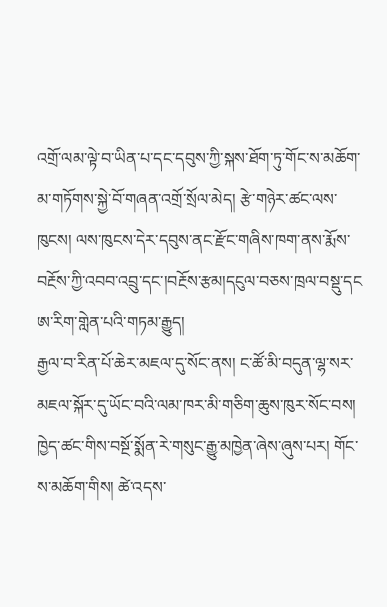འགྲོ་ལམ་ལྟེ་བ་ཡིན་པ་དང་དབུས་ཀྱི་སྐས་ཐོག་ཏུ་གོང་ས་མཆོག་མ་གཏོགས་སྐྱེ་བོ་གཞན་འགྲོ་སྲོལ་མེད། རྩེ་གཉེར་ཚང་ལས་ཁུངས། ལས་ཁུངས་དེར་དབུས་ནང་རྫོང་གཞིས་ཁག་ནས་རྨོས་བརྔོས་ཀྱི་འབབ་འབྲུ་དང་།བརྔོས་རྩམ།དངུལ་བཅས་ཁྲལ་བསྡུ་དང
ཨ་རིག་གླེན་པའི་གཏམ་རྒྱུད།
རྒྱལ་བ་རིན་པོ་ཆེར་མཇལ་དུ་སོང་ནས། ང་ཚོ་མི་བདུན་ལྷ་སར་མཇལ་སྐོར་དུ་ཡོང་བའི་ལམ་ཁར་མི་གཅིག་ཆུས་ཁུར་སོང་བས། ཁྱེད་ཚང་གིས་བསྔོ་སྨོན་རེ་གསུང་རྒྱུ་མཁྱེན་ཞེས་ཞུས་པར། གོང་ས་མཆོག་གིས། ཚེ་འདས་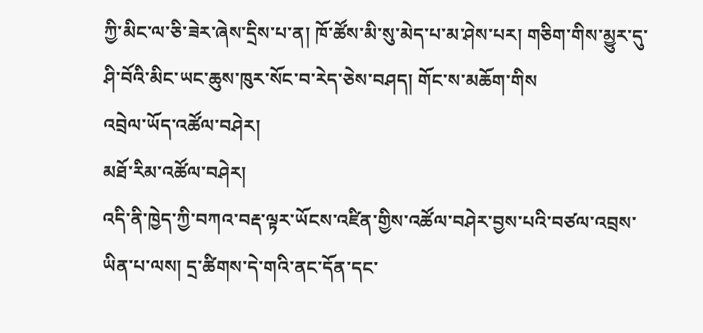ཀྱི་མིང་ལ་ཅི་ཟེར་ཞེས་དྲིས་པ་ན། ཁོ་ཚོས་མི་སུ་མེད་པ་མ་ཤེས་པར། གཅིག་གིས་མྱུར་དུ་ཤི་བོའི་མིང་ཡང་ཆུས་ཁུར་སོང་བ་རེད་ཅེས་བཤད། གོང་ས་མཆོག་གིས
འབྲེལ་ཡོད་འཚོལ་བཤེར།
མཐོ་རིམ་འཚོལ་བཤེར།
འདི་ནི་ཁྱེད་ཀྱི་བཀའ་བརྡ་ལྟར་ཡོངས་འཛིན་གྱིས་འཚོལ་བཤེར་བྱས་པའི་བཙལ་འབྲས་ཡིན་པ་ལས། དྲ་ཚིགས་དེ་གའི་ནང་དོན་དང་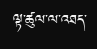ལྟ་ཚུལ་ལ་འཐད་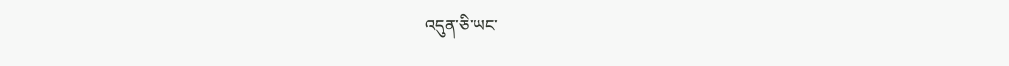འདུན་ཅི་ཡང་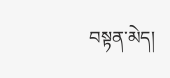བསྟན་མེད།